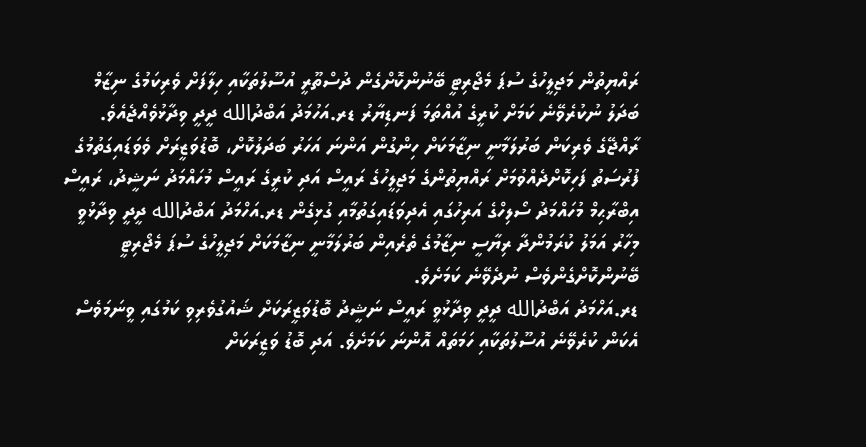ރައްޔިތުން މަޖިލީހުގެ ސުޕަ މެޖޯރިޓީ ބޭނުންކޮށްގެން ދުސްތޫރީ އުސޫލުތަކާއި ހިލާފަށް ވެރިކަމުގެ ނިޒާމް ބަދަލު ނުކުރެވޭނެ ކަމަށް ކުރީގެ އުއްތަމަ ފަނޑިޔާރު ޑރ.އަހުމަދު އަބްދުالله ދީދީ ވިދާޅުވެއްޖެއެވެ.
ރާއްޖޭގެ ވެރިކަން ބަރުލަމާނީ ނިޒާމަކަށް ހިންގުން އަންނަ އަހަރު ބަދަލުކޮށް، ބޮޑުވަޒީރަށް ވެވަޑައިގަތުމުގެ ފުރުސަތު ފަހިކޮށްދެއްވުމަށް ރައްޔިތުންގެ މަޖިލީހުގެ ރައީސް އަދި ކުރީގެ ރައީސް މުހައްމަދު ނަޝީދު، ރައީސް އިބްރާޙިމް މުހައްމަދު ސޯލިހްގެ އަރިހުގައި އެދިވަޑައިގަތުމާއި ގުޅިގެން ޑރ.އަހްމަދު އަބްދުالله ދީދީ ވިދާޅުވީ މިހާރު އަމަލު ކުރަމުންދާ ރިޔާސީ ނިޒާމުގެ ތެރެއިން ބަރުލަމާނީ ނިޒާމަކަށް މަޖިލީހުގެ ސުޕަ މެޖޯރިޓީ ބޭނުންކޮށްގެންވެސް ނުދެވޭނެ ކަމަށެވެ.
ޑރ.އަހްމަދު އަބްދުالله ދީދީ ވިދާޅުވީ ރައީސް ނަޝީދު ބޮޑުވަޒީރަކަށް ޝައުގުވެރިވި ކަމުގައި ވީނަމަވެސް އެކަން ކުރެވޭނެ އުސޫލުތަކާއި ހަމަތައް އޮންނަ ކަމަށެވެ. އަދި ބޮޑު ވަޒީރަކަށް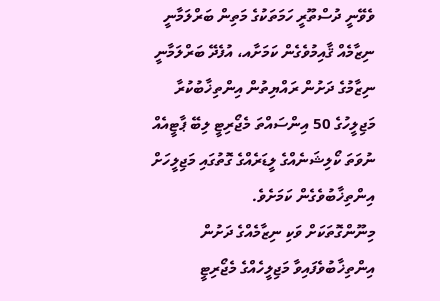ވެވޭނީ ދުސްތޫރީ ހަމަތަކުގެ މަތިން ބަރްލަމާނީ ނިޒާމެއް ޤާއިމުވެގެން ކަމަށާއ، އުފެދޭ ބަރްލަމާނީ ނިޒާމުގެ ދަށުން ރައްޔިތުން އިންތިޚާބުކުރާ މަޖިލީހުގެ 50 އިންސައްތަ މެޖޯރިޓީ ލިބޭ ޕާޓީއެއް ނުވަތަ ކޯލިޝަނެއްގެ ލީޑަރެއްގެ ގޮތުގައި މަޖިލީހަށް އިންތިޚާބުވެގެން ކަމަށެވެ.
މިނޫންގޮތަކަށް ވަކި ނިޒާމެއްގެ ދަށުން އިންތިޚާބުވެފައިވާ މަޖިލީހެއްގެ މެޖޯރިޓީ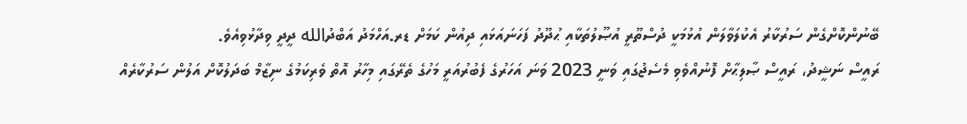ބޭނުންކޮށްގެން ސަރުކާރު އެކުލަވާލަން އުޅުމަކީ ދުސްތޫރީ އުޞޫލުތަކާއި ޙުދޫދު ފަހަނައަޅައި ދިއުން ކަމަށް ޑރ.އަހްމަދު އަބްދުالله ދީދީ ވިދާޅުވިއެވެ.
ރައީސް ނަޝީދު، ރައީސް ޞާލިޙާށް ފޮނުއްވެވި މެސެޖުގައި ވަނީ 2023 ވަނަ އަހަރުގެ ފެބުރުއަރީ މަހުގެ ތެރޭގައި މިހާރު އޮތް ވެރިކަމުގެ ނިޒާމް ބަދަލުކޮށް އަލުން ސަރުކާރެއް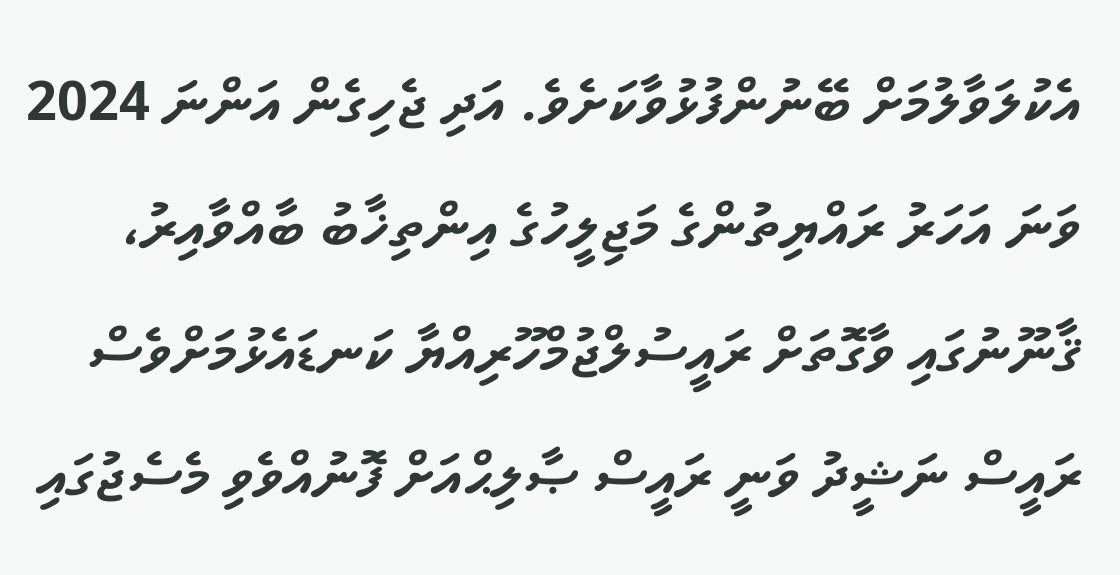އެކުލަވާލުމަށް ބޭނުންފުޅުވާކަށެވެ. އަދި ޖެހިގެން އަންނަ 2024 ވަނަ އަހަރު ރައްޔިތުންގެ މަޖިލީހުގެ އިންތިޚާބު ބާއްވާއިރު، ޤާނޫނުގައި ވާގޮތަށް ރައީސުލްޖުމްހޫރިއްޔާ ކަނޑައެޅުމަށްވެސް ރައީސް ނަޝީދު ވަނީ ރައީސް ޞާލިޙްއަށް ފޮނުއްވެވި މެސެޖުގައި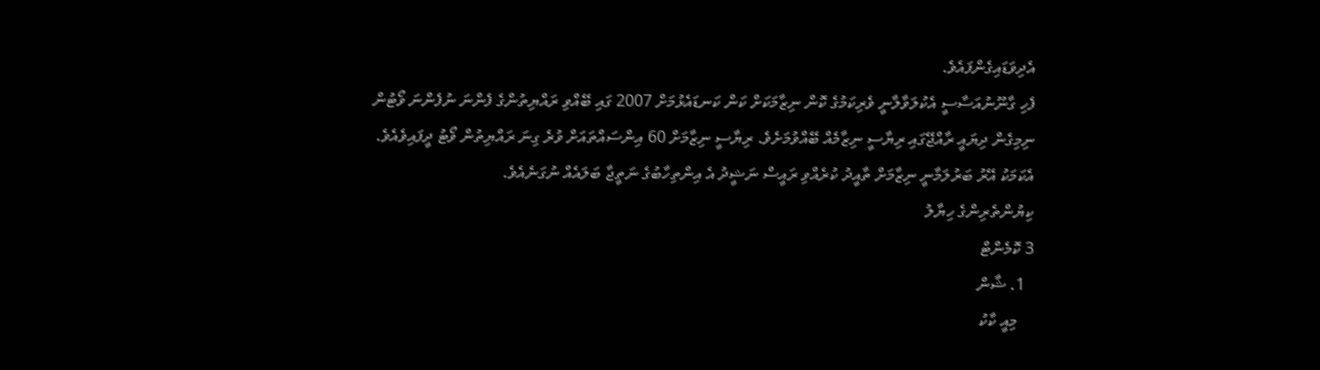އެދިވަޑައިގެންފައެވެ.
ފެހި ގާނޫނުއަސާސީ އެކުލަވާލާނީ ވެރިކަމުގެ ކޮން ނިޒާމަކަށް ކަން ކަނޑައެޅުމަށް 2007 ގައި ބޭއްވި ރައްޔިތުންގެ ފެންނަ ނުފެންނަ ވޯޓުން ނިމިގެން ދިޔައީ ރާއްޖޭގައި ރިޔާސީ ނިޒާމެއް ބޭއްވުމަށެވެ. ރިޔާސީ ނިޒާމަށް 60 އިންސައްތައަށް ވުރެ ގިނަ ރައްޔިތުން ވޯޓު ދީފައިވެއެވެ. އެކަމަކު އޭރު ބަރުލަމާނީ ނިޒާމަށް ތާއީދު ކުރެއްވި ރައީސް ނަޝީދު އެ އިންތިހާބުގެ ނަތީޖާ ބަލައެއް ނުގަނެއެވެ.
ކިޔުންތެރިންގެ ހިޔާލު
3 ކޮމެންޓް
  1. ޝާން
    މިއީ ކާކު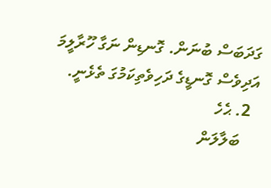ގަދަބަސް ބުނަން. ގޮނޑިން ނަގާ ހޫރާލީމަ އަދިވެސް ގޮނޑީގެ ދަހިވެތިކަމުގަ ތެޅެނީ.
  2. ޙެހެ
    ބަލާލަން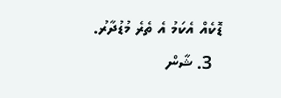ޑޮކެއް އެކަމު އެ ތެރެ މުޑުދާރު.
  3. ޝާން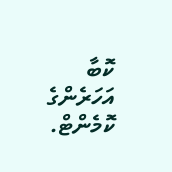ކޮބާ އަހަރެންގެ ކޮމެންޓް.